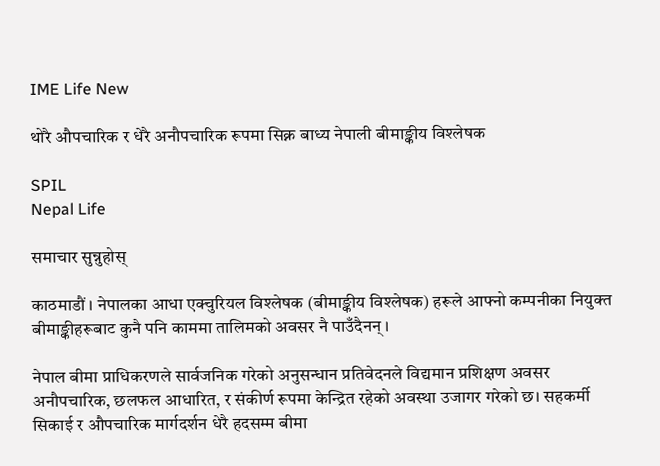IME Life New

थोरै औपचारिक र धेरै अनौपचारिक रूपमा सिक्न बाध्य नेपाली बीमाङ्कीय विश्लेषक

SPIL
Nepal Life

समाचार सुन्नुहोस्

काठमाडौं । नेपालका आधा एक्चुरियल विश्लेषक (बीमाङ्कीय विश्लेषक) हरूले आफ्नो कम्पनीका नियुक्त बीमाङ्कीहरूबाट कुनै पनि काममा तालिमको अवसर नै पाउँदैनन् ।

नेपाल बीमा प्राधिकरणले सार्वजनिक गरेको अनुसन्धान प्रतिवेदनले विद्यमान प्रशिक्षण अवसर अनौपचारिक, छलफल आधारित, र संकीर्ण रूपमा केन्द्रित रहेको अवस्था उजागर गरेको छ। सहकर्मी सिकाई र औपचारिक मार्गदर्शन धेरै हदसम्म बीमा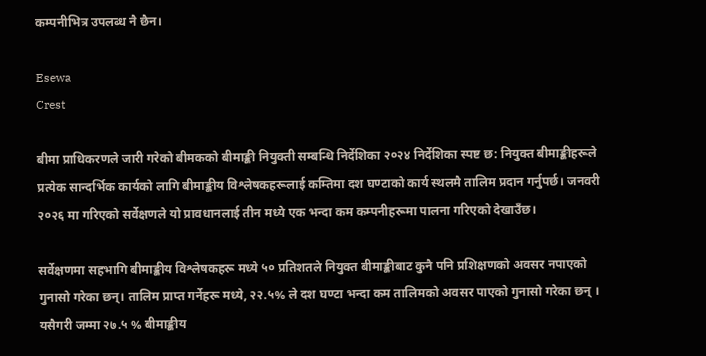कम्पनीभित्र उपलब्ध नै छैन।

Esewa
Crest

बीमा प्राधिकरणले जारी गरेको बीमकको बीमाङ्की नियुक्ती सम्बन्धि निर्देशिका २०२४ निर्देशिका स्पष्ट छ: नियुक्त बीमाङ्कीहरूले प्रत्येक सान्दर्भिक कार्यको लागि बीमाङ्कीय विश्लेषकहरूलाई कम्तिमा दश घण्टाको कार्य स्थलमै तालिम प्रदान गर्नुपर्छ। जनवरी २०२६ मा गरिएको सर्वेक्षणले यो प्रावधानलाई तीन मध्ये एक भन्दा कम कम्पनीहरूमा पालना गरिएको देखाउँछ।

सर्वेक्षणमा सहभागि बीमाङ्कीय विश्लेषकहरू मध्ये ५० प्रतिशतले नियुक्त बीमाङ्कीबाट कुनै पनि प्रशिक्षणको अवसर नपाएको गुनासो गरेका छन्। तालिम प्राप्त गर्नेहरू मध्ये, २२.५% ले दश घण्टा भन्दा कम तालिमको अवसर पाएको गुनासो गरेका छन् । यसैगरी जम्मा २७.५ % बीमाङ्कीय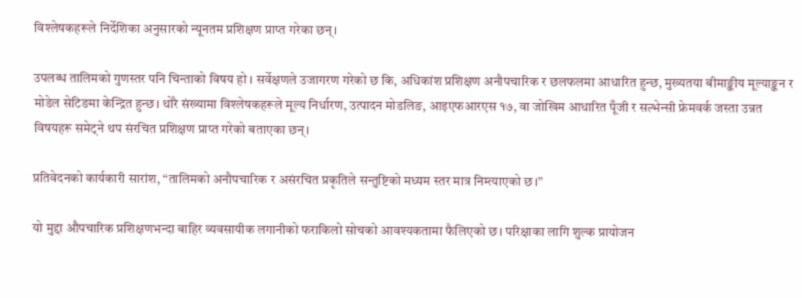विश्लेषकहरूले निर्देशिका अनुसारको न्यूनतम प्रशिक्षण प्राप्त गरेका छन्।

उपलब्ध तालिमको गुणस्तर पनि चिन्ताको विषय हो । सर्वेक्षणले उजागरण गरेको छ कि, अधिकांश प्रशिक्षण अनौपचारिक र छलफलमा आधारित हुन्छ, मुख्यतया बीमाङ्कीय मूल्याङ्कन र मोडेल सेटिङमा केन्द्रित हुन्छ। थोरै संख्यामा विश्लेषकहरूले मूल्य निर्धारण, उत्पादन मोडलिङ, आइएफआरएस १७, वा जोखिम आधारित पूँजी र सल्भेन्सी फ्रेमवर्क जस्ता उन्नत विषयहरू समेट्ने थप संरचित प्रशिक्षण प्राप्त गरेको बताएका छन्।

प्रतिवेदनको कार्यकारी सारांश, “तालिमको अनौपचारिक र असंरचित प्रकृतिले सन्तुष्टिको मध्यम स्तर मात्र निम्त्याएको छ।”

यो मुद्दा औपचारिक प्रशिक्षणभन्दा बाहिर व्यवसायीक लगानीको फराकिलो सोचको आवश्यकतामा फैलिएको छ। परिक्षाका लागि शुल्क प्रायोजन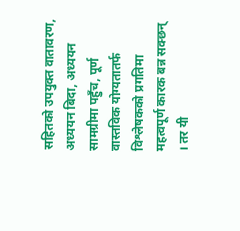सहितको उपयुक्त वातावरण, अध्ययन बिदा, अध्ययन सामग्रीमा पहुँच, पूर्ण वास्तविक योग्यतातर्फ विश्लेषकको प्रगतिमा महत्वपूर्ण कारक बन्न सक्छन् । तर यी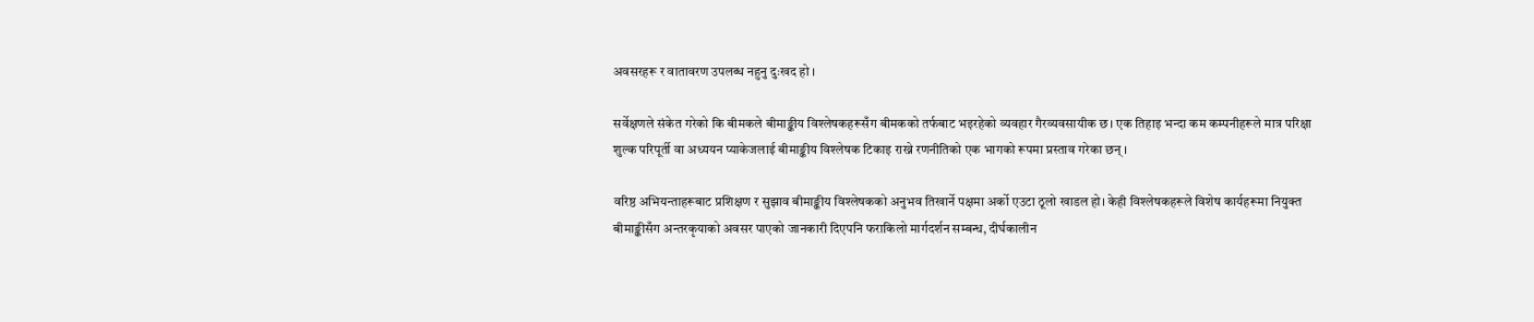अवसरहरू र वातावरण उपलब्ध नहुनु दुःखद हो ।

सर्वेक्षणले संकेत गरेको कि बीमकले बीमाङ्कीय विश्लेषकहरूसँग बीमकको तर्फबाट भइरहेको व्यवहार गैरव्यवसायीक छ। एक तिहाइ भन्दा कम कम्पनीहरूले मात्र परिक्षा शुल्क परिपूर्ती वा अध्ययन प्याकेजलाई बीमाङ्कीय विश्लेषक टिकाइ राख्ने रणनीतिको एक भागको रूपमा प्रस्ताव गरेका छन् ।

वरिष्ठ अभियन्ताहरूबाट प्रशिक्षण र सुझाव बीमाङ्कीय विश्लेषकको अनुभव तिखार्ने पक्षमा अर्को एउटा ठूलो खाडल हो। केही विश्लेषकहरूले विशेष कार्यहरूमा नियुक्त बीमाङ्कीसँग अन्तरकृयाको अवसर पाएको जानकारी दिएपनि फराकिलो मार्गदर्शन सम्बन्ध, दीर्घकालीन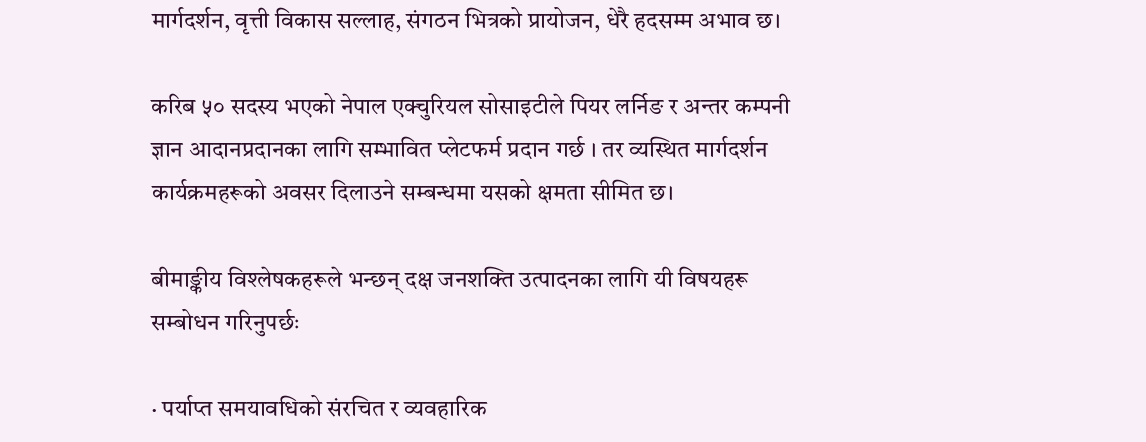मार्गदर्शन, वृत्ती विकास सल्लाह, संगठन भित्रको प्रायोजन, धेरै हदसम्म अभाव छ।

करिब ५० सदस्य भएको नेपाल एक्चुरियल सोसाइटीले पियर लर्निङ र अन्तर कम्पनी ज्ञान आदानप्रदानका लागि सम्भावित प्लेटफर्म प्रदान गर्छ । तर व्यस्थित मार्गदर्शन कार्यक्रमहरूको अवसर दिलाउने सम्बन्धमा यसको क्षमता सीमित छ।

बीमाङ्कीय विश्लेषकहरूले भन्छन् दक्ष जनशक्ति उत्पादनका लागि यी विषयहरू सम्बोधन गरिनुपर्छः

· पर्याप्त समयावधिको संरचित र व्यवहारिक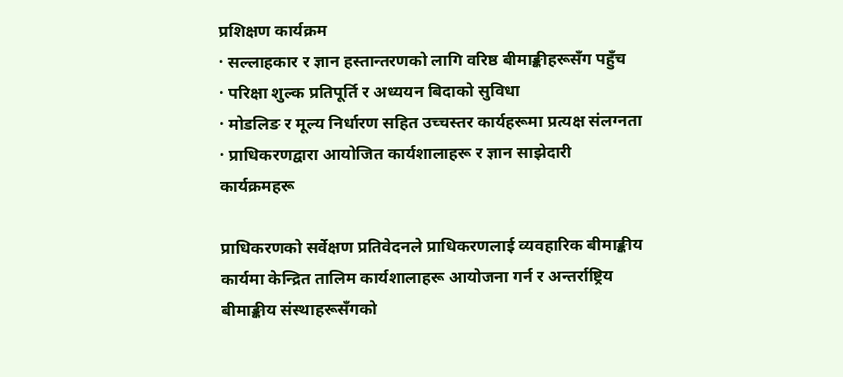प्रशिक्षण कार्यक्रम
· सल्लाहकार र ज्ञान हस्तान्तरणको लागि वरिष्ठ बीमाङ्कीहरूसँग पहुँच
· परिक्षा शुल्क प्रतिपूर्ति र अध्ययन बिदाको सुविधा
· मोडलिङ र मूल्य निर्धारण सहित उच्चस्तर कार्यहरूमा प्रत्यक्ष संलग्नता
· प्राधिकरणद्वारा आयोजित कार्यशालाहरू र ज्ञान साझेदारी कार्यक्रमहरू

प्राधिकरणको सर्वेक्षण प्रतिवेदनले प्राधिकरणलाई व्यवहारिक बीमाङ्कीय कार्यमा केन्द्रित तालिम कार्यशालाहरू आयोजना गर्न र अन्तर्राष्ट्रिय बीमाङ्कीय संस्थाहरूसँगको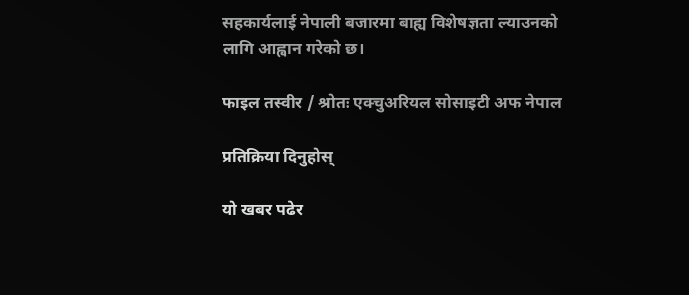सहकार्यलाई नेपाली बजारमा बाह्य विशेषज्ञता ल्याउनको लागि आह्वान गरेको छ।

फाइल तस्वीर / श्रोतः एक्चुअरियल सोसाइटी अफ नेपाल

प्रतिक्रिया दिनुहोस्

यो खबर पढेर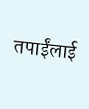तपाईंलाई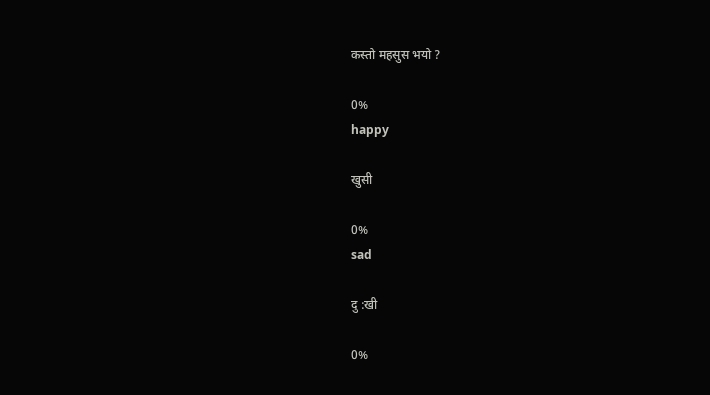कस्तो महसुस भयो ?

0%
happy

खुसी

0%
sad

दु :खी

0%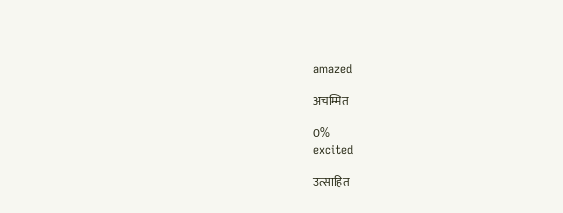amazed

अचम्मित

0%
excited

उत्साहित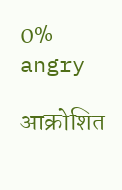0%
angry

आक्रोशित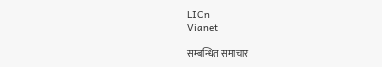LICn
Vianet

सम्बन्धित समाचार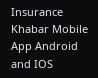Insurance Khabar Mobile App Android and IOS